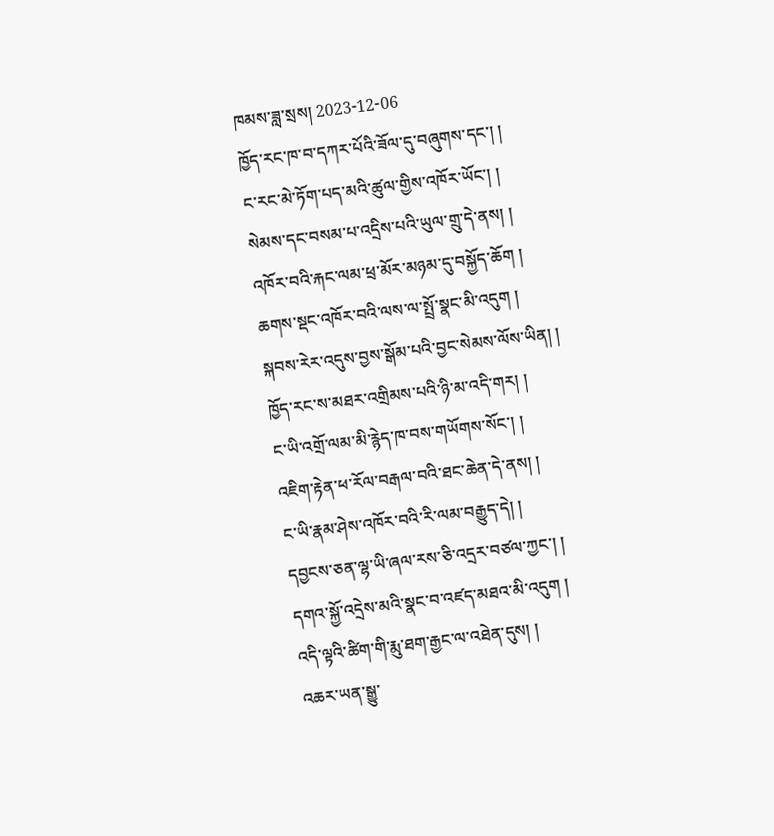ཁམས་ཟླ་སྲས། 2023-12-06
ཁྱོད་རང་ཁ་བ་དཀར་པོའི་ཟོལ་དུ་བཞུགས་དང་། །
ང་རང་མེ་ཏོག་པད་མའི་ཚུལ་གྱིས་འཁོར་ཡོང་། །
སེམས་དང་བསམ་པ་འདྲིས་པའི་ཡུལ་གྲུ་དེ་ནས། །
འཁོར་བའི་རྐང་ལམ་ཕྲ་མོར་མཉམ་དུ་བསྐྱོད་ཆོག །
ཆགས་སྡང་འཁོར་བའི་ལས་ལ་སྤྲོ་སྣང་མི་འདུག །
སྐབས་རེར་འདུས་བྱས་སྒོམ་པའི་བྱང་སེམས་ལོས་ཡིན། །
ཁྱོད་རང་ས་མཐར་འགྲིམས་པའི་ཉི་མ་འདི་གར། །
ང་ཡི་འགྲོ་ལམ་མི་རྙེད་ཁ་བས་གཡོགས་སོང་། །
འཇིག་རྟེན་ཕ་རོལ་བརྒལ་བའི་ཐང་ཆེན་དེ་ནས། །
ང་ཡི་རྣམ་ཤེས་འཁོར་བའི་རི་ལམ་བརྒྱུད་དེ། །
དབྱངས་ཅན་ལྷ་ཡི་ཞལ་རས་ཅི་འདྲར་བཙལ་ཀྱང་། །
དགའ་སྐྱོ་འདྲེས་མའི་སྣང་བ་འཛད་མཐའ་མི་འདུག །
འདི་ལྟའི་ཚིག་གི་རྨུ་ཐག་རྒྱང་ལ་འཐེན་དུས། །
འཆར་ཡན་སྒྱུ་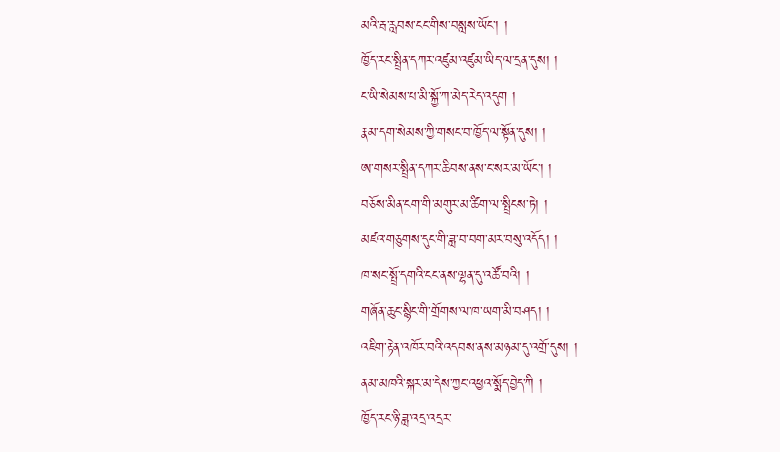མའི་རྦ་རླབས་ངང་གིས་བསླས་ཡོང་། །
ཁྱོད་རང་སྤྲིན་དཀར་འཛུམ་འཛུམ་ཡིད་ལ་དྲན་དུས། །
ང་ཡི་སེམས་པ་མི་སྐྱོ་ཀ་མེད་རེད་འདུག །
རྣམ་དག་སེམས་ཀྱི་གསང་བ་ཁྱོད་ལ་སྟོན་དུས། །
ཨ་གསར་སྤྲིན་དཀར་ཆིབས་ནས་ང་སར་མ་ཡོང་། །
བཅོས་མིན་ངག་གི་མགུར་མ་ཚིག་ལ་སྤྲིངས་ཏེ། །
མཛའ་གཅུགས་དུང་གི་ཟླ་བ་བག་མར་བསུ་འདོད། །
ཁ་སང་སྤྲོ་དགའི་ངང་ནས་ལྷན་དུ་འཚོ་བའི། །
གཞོན་ཆུང་སྙིང་གི་གྲོགས་ལ་ཁ་ཡག་མི་བཤད། །
འཇིག་རྟེན་འཁོར་བའི་འདབས་ནས་མཉམ་དུ་འགྲོ་དུས། །
ནམ་མཁའི་སྐར་མ་དེས་ཀྱང་འཕྱའ་སྨོད་བྱེད་ཀི །
ཁྱོད་རང་ཉི་ཟླ་འདྲ་འདྲར་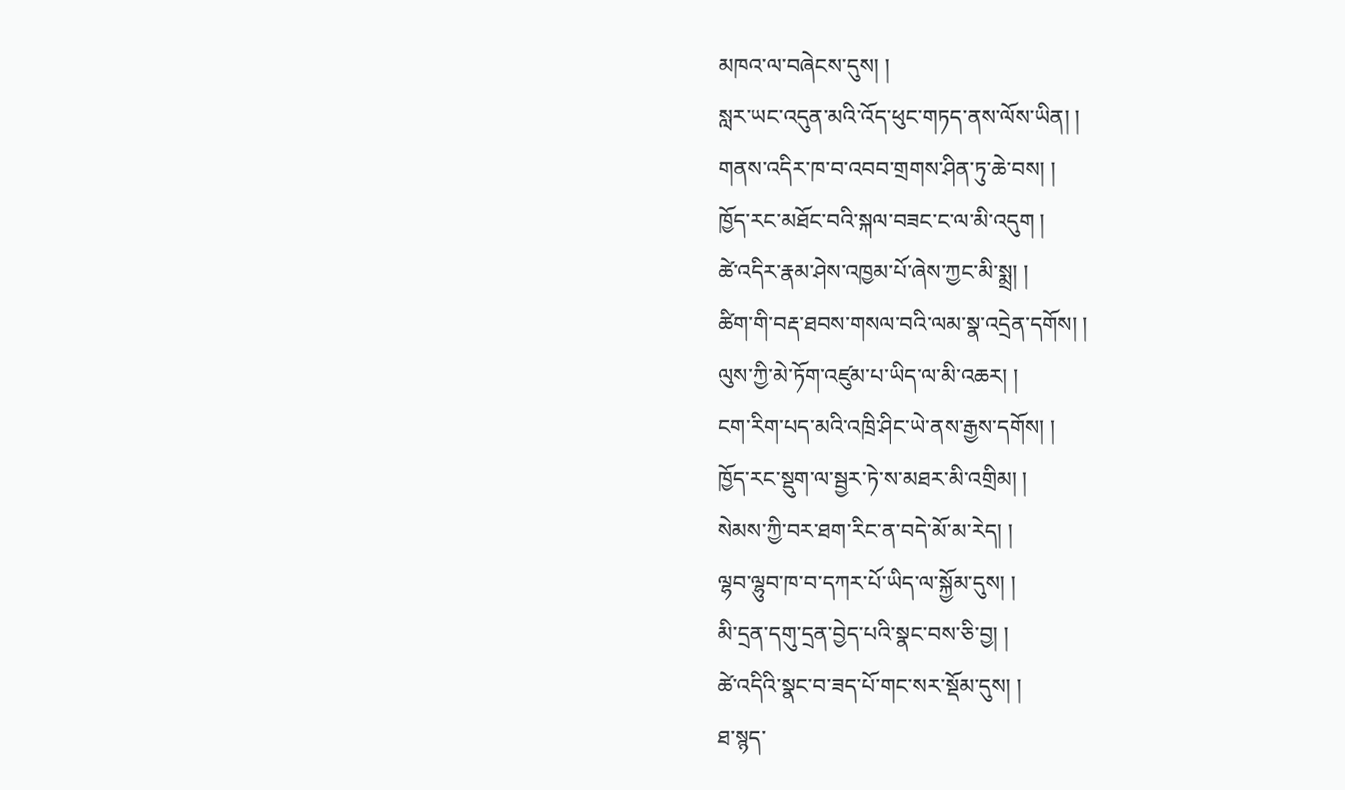མཁའ་ལ་བཞེངས་དུས། །
སླར་ཡང་འདུན་མའི་འོད་ཕུང་གཏད་ནས་ལོས་ཡིན། །
གནས་འདིར་ཁ་བ་འབབ་གྲགས་ཤིན་ཏུ་ཆེ་བས། །
ཁྱོད་རང་མཐོང་བའི་སྐལ་བཟང་ང་ལ་མི་འདུག །
ཚེ་འདིར་རྣམ་ཤེས་འཁྱམ་པོ་ཞེས་ཀྱང་མི་སྨྲ། །
ཚིག་གི་བརྡ་ཐབས་གསལ་བའི་ལམ་སྣ་འདྲེན་དགོས། །
ལུས་ཀྱི་མེ་ཏོག་འཛུམ་པ་ཡིད་ལ་མི་འཆར། །
ངག་རིག་པད་མའི་འཁྲི་ཤིང་ཡེ་ནས་རྒྱས་དགོས། །
ཁྱོད་རང་སྡུག་ལ་སྦྱར་ཏེ་ས་མཐར་མི་འགྲིམ། །
སེམས་ཀྱི་བར་ཐག་རིང་ན་བདེ་མོ་མ་རེད། །
ལྷབ་ལྷུབ་ཁ་བ་དཀར་པོ་ཡིད་ལ་སྐྱོམ་དུས། །
མི་དྲན་དགུ་དྲན་བྱེད་པའི་སྣང་བས་ཅི་བྱ། །
ཚེ་འདིའི་སྣང་བ་ཟད་པོ་གང་སར་སྡོམ་དུས། །
ཐ་སྙད་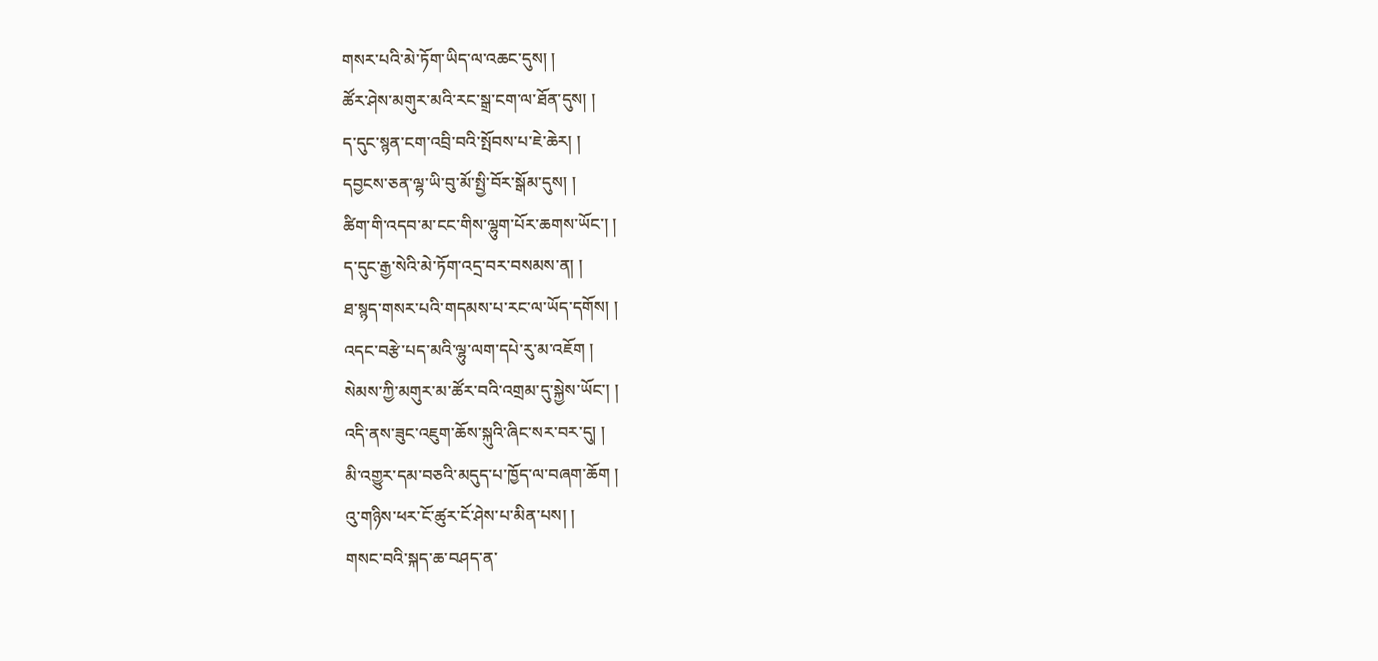གསར་པའི་མེ་ཏོག་ཡིད་ལ་འཆང་དུས། །
ཚོར་ཤེས་མགུར་མའི་རང་སྒྲ་ངག་ལ་ཐོན་དུས། །
ད་དུང་སྙན་ངག་འབྲི་བའི་སྤོབས་པ་ཇེ་ཆེར། །
དབྱངས་ཅན་ལྷ་ཡི་བུ་མོ་སྤྱི་བོར་སྒོམ་དུས། །
ཚིག་གི་འདབ་མ་ངང་གིས་ལྷུག་པོར་ཆགས་ཡོང་། །
ད་དུང་རྒྱ་སེའི་མེ་ཏོག་འདྲ་བར་བསམས་ན། །
ཐ་སྙད་གསར་པའི་གདམས་པ་རང་ལ་ཡོད་དགོས། །
འདང་བརྩེ་པད་མའི་ལྷུ་ལག་དཔེ་རུ་མ་འཇོག །
སེམས་ཀྱི་མགུར་མ་ཚོར་བའི་འགྲམ་དུ་སྐྱེས་ཡོང་། །
འདི་ནས་ཟུང་འཇུག་ཆོས་སྐུའི་ཞིང་སར་བར་དུ། །
མི་འགྱུར་དམ་བཅའི་མདུད་པ་ཁྱོད་ལ་བཞག་ཆོག །
འུ་གཉིས་ཕར་ངོ་ཚུར་ངོ་ཤེས་པ་མིན་པས། །
གསང་བའི་སྐད་ཆ་བཤད་ན་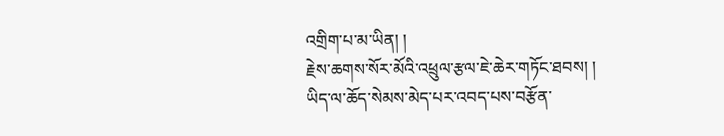འགྲིག་པ་མ་ཡིན། །
རྗེས་ཆགས་སོར་མོའི་འཕྲུལ་རྩལ་ཇེ་ཆེར་གཏོང་ཐབས། །
ཡིད་ལ་ཆོད་སེམས་མེད་པར་འབད་པས་བརྩོན་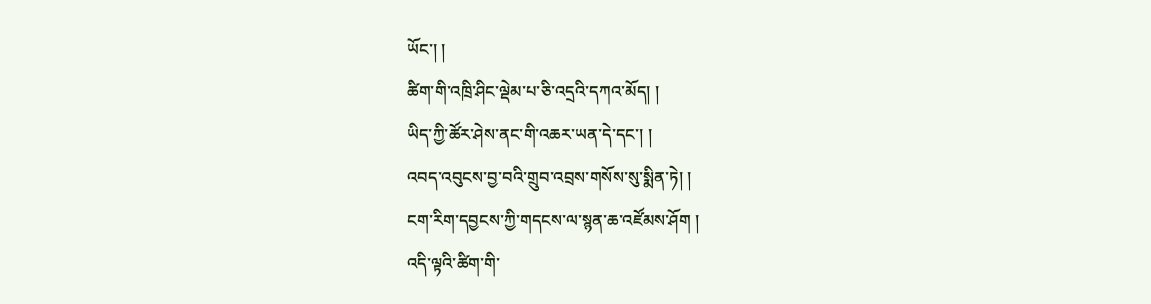ཡོང་། །
ཚིག་གི་འཁྲི་ཤིང་ལྡེམ་པ་ཅི་འདྲའི་དཀའ་མོད། །
ཡིད་ཀྱི་ཚོར་ཤེས་ནང་གི་འཆར་ཡན་དེ་དང་། །
འབད་འབུངས་བྱ་བའི་གྲུབ་འབྲས་གསོས་སུ་སྨིན་ཏེ། །
ངག་རིག་དབྱངས་ཀྱི་གདངས་ལ་སྙན་ཆ་འཛོམས་ཤོག །
འདི་ལྟའི་ཚིག་གི་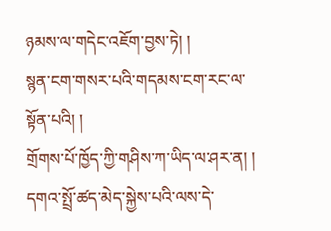ཉམས་ལ་གདེང་འཇོག་བྱས་ཏེ། །
སྙན་ངག་གསར་པའི་གདམས་ངག་རང་ལ་སྟོན་པའི། །
གྲོགས་པོ་ཁྱོད་ཀྱི་གཤིས་ཀ་ཡིད་ལ་ཤར་ན། །
དགའ་སྤྲོ་ཚད་མེད་སྐྱེས་པའི་ལས་དེ་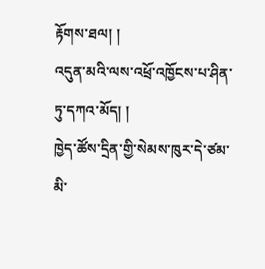རྟོགས་ཐལ། །
འདུན་མའི་ལས་འཕྲོ་འཁྱོངས་པ་ཤིན་ཏུ་དཀའ་མོད། །
ཁྱེད་ཚོས་དྲིན་གྱི་སེམས་ཁུར་དེ་ཙམ་མི་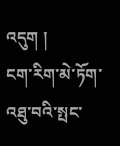འདུག །
ངག་རིག་མེ་ཏོག་འཐུ་བའི་སྤང་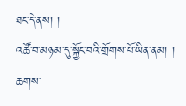ཐང་དེ་ནས། །
འཚོ་བ་མཉམ་དུ་སྐྱོང་བའི་གྲོགས་པོ་ཡིན་ནམ། །
ཆགས་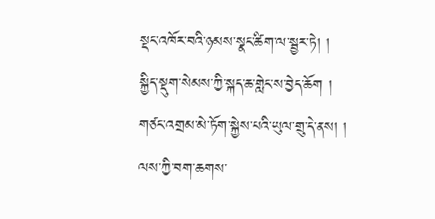སྡང་འཁོར་བའི་ཉམས་སྣང་ཚིག་ལ་སྦྱར་ཏེ། །
སྐྱིད་སྡུག་སེམས་ཀྱི་སྐད་ཆ་གླེང་ས་བྱེད་ཆོག །
གཙང་འགྲམ་མེ་ཏོག་སྐྱེས་པའི་ཡུལ་གྲུ་དེ་ནས། །
ལས་ཀྱི་བག་ཆགས་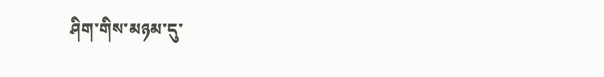ཤིག་གིས་མཉམ་དུ་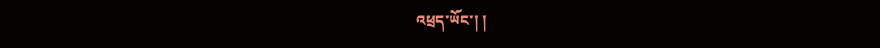འཕྲད་ཡོང་། །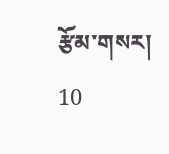རྩོམ་གསར། 10